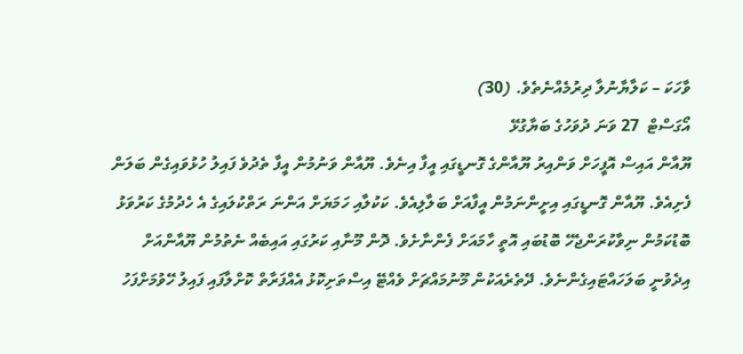ވާހަކަ – ކަލާޔާނުލާ ދިރުމެއްނެތެވެ. (30)
އޯގަސްޓް  27 ވަނަ ދުވަހުގެ ބަޔާގުޅޭ
ޔޫއާން އައިސް އޮފީހަށް ވަންއިރު ޔޫއާންގެ ގޮނޑީގައި އީފާ އިނެވެ. ޔޫއާން ވަނުމުން އީފާ ތެދުވެ ފައިލު ހުޅުވައިގެން ބަލަން ފެށިއެވެ. ޔޫއާން ގޮނޑީގައި އިށީންނަމުން އީފާއަށް ބަލާލިއެވެ. ކަކުލާއި ހަމަޔަށް އަންނަ ރަތްކުލައިގެ އެ ހެދުމުގެ ކަރުވަޅު ބޮޑުކަމުން ނިވާކުރަންޖެހޭ ބޮޑުބައި އޮތީ ހާމައަށް ފެންނާށެވެ. ދޮން މޫނާއި ކަރުގައި އައިބެއް ނެތުމުން ޔޫއާންއަށް އިދެވުނީ ބަލަހައްޓައިގެންނެވެ. ދޭތެރެއަކުން މޫނުމައްޗަށް ވެއްޓޭ އިސްތަށިކޮޅު އެއްފަރާތް ކޮށްލާފައި ފައިލު ހޭވުމަށްފަހު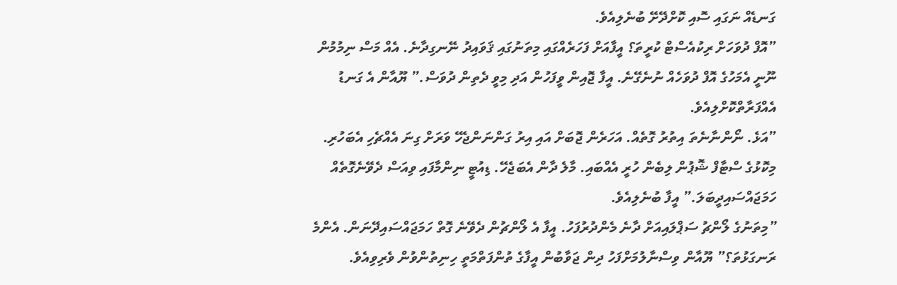ގަނޑެއް ނަގައި ސޮއި ކޮށްދޭށޭ ބުނެލިއެވެ.
”އޮފް ދުވަހަށް ރިކުއެސްޓް ކުރީތަ؟ އީފާއަށް ފަހަރެއްގައި މިތަނުގައި ޤަވައިދު ނޭނގިދާނެ. އެއް މަސް ނިމުމުން ނޫނީ އެމަހުގެ އޮފް ދުވަހެއް ނުނެގޭނެ. އީފާ ޖޮއިން ވީފަހުން އަދި މިވީ ދެތިން ދުވަސް.” ޔޫއާން އެ ގަނޑު އެއްފަރާތްކޮށްލިއެވެ.
”އަޅެ. ނޯންނާނެތަ އިތުރު ގޮތެއް. އަހަރެން ޖޮބަށް އައި އިރު ގަންނަންޖެހޭ ވަރަށް ގިނަ އެއްޗެހި އެބަހުރި. މިކޮޅުގެ ސްޓާފް ޝޮޕުން ލިބެން ހުރީ އެއްބައި. މާލެ ދާން އެބަޖެހޭ. ޑިއުޓީ ނިންމާފައި ވިއަސް ދެވޭނެގޮތެއް ހަމަޖައްސައިދީބަލަ.” އީފާ ބުނެލިއެވެ.
”މިތަނުގެ ލޯންޗު ސަޕްލައިއަށް ދާނެ މެންދުރުފަހު. އީފާ އެ ލޯންޗުން ދެވޭނެ ގޮތް ހަމަޖައްސައިދޭނަން. އެންމެ ރަނގަޅުތަ؟” ޔޫއާން ވިސްނާލުމަށްފަހު ދިން ޖަވާބުން އީފާގެ ތުންފަތްމަތީ ހިނިތުންވުން ވެރިވިއެވެ.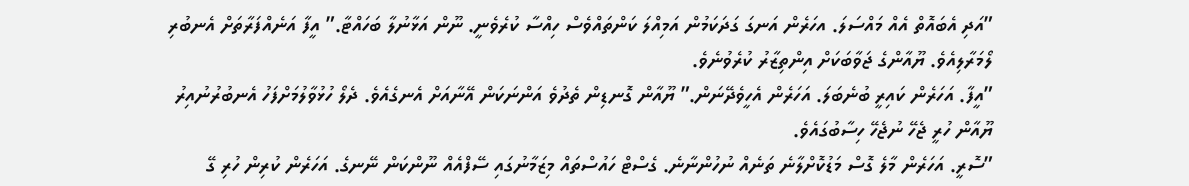”އަދި އެބައޮތް އެއް މައްސަލަ. އހަރެން އަނގަ ގަދަކަމުން އަމިއްލަ ކަންތައްވެސް ހިއްސާ ކުރެވެނީ. ނޫން އަޅާނުލާ ބަހައްޓާ.” އީފާ އަނެއްފަރާތަށް އެނބުރި ލޯމަރާލިއެވެ. ޔޫއާންގެ ޖަވާބަކަށް އިންތިޒާރު ކުރެވުނެވެ.
”އީފާ. އަހަރެން ކައިރީ ބުނެބަލަ. އަހަރެން އެހީވެދޭނަން.” ޔޫއާން ގޮނޑިން ތެދުވެ އަންނަކަން އޭނާއަށް އެނގެއެވެ. ދެލޯ ހުޅުވާލުމަށްފަހު އެނބުރުނުއިރު ޔޫއާން ހުރީ ޖެހޭ ނުޖެހޭ ހިސާބުގައެވެ.
”ސޮރީ. އަހަރެން މާލެ ގޮސް މަޑުކޮށްލާނެ ތަނެއް ނުހުންނާނެ. ގެސްޓް ހައުސްތައް މިޒަމާނުގައި ސޭފްއެއް ނޫންކަން ނޭނގެ. އަހަރެން ކުރިން ހުރި ގޭ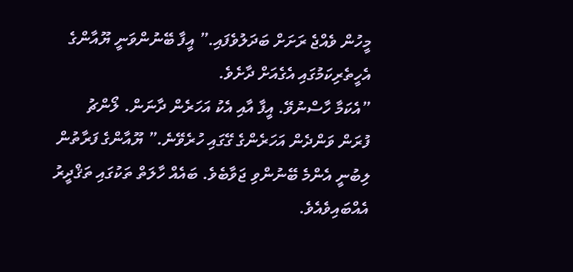މީހުން ވެއްޖެ ރަށަށް ބަދަލުވެފައި.” އީފާ ބޭނުންވަނީ ޔޫއާންގެ އެހީތެރިކަމުގައި އެގެއަށް ދާށެވެ.
”އެކަމާ ހާސްނުވޭ. އީފާ އާއި އެކު އަހަރެން ދާނަން. ލޯންޗު ފުރަން ވަންދެން އަހަރެންގެ ގޭގައި ހުރެވޭނެ.” ޔޫއާންގެ ފަރާތުން ލިބުނީ އެންމެ ބޭނުންވި ޖަވާބެވެ. ބައެއް ހާލަތް ތަކުގައި ތަޤްދީރު އެއްބައިވެއެވެ.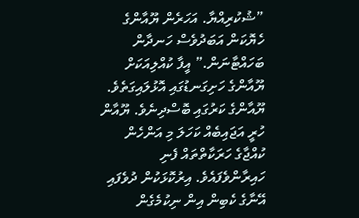”ޝުކުރިއްޔާ. އަހަރެން ޔޫއާންގެ ހެޔޮކަން އަބަދުވެސް ހަނދާން ބަހައްޓާނަން.” އީފާ ކުއްލިއަކަށް ޔޫއާންގެ ހަށިގަނޑުގައި އޮޅުލައިގަތެވެ. ޔޫއާންގެ ކަރުގައި ބޮސްދިނެވެ. ޔޫއާން ހުރީ އަޖައިބެއް ކަހަލަ މި އަންހެން ކުއްޖާގެ ހަރަކާތްތައް ފެނި ހައިރާންވެފައެވެ. އިރުކޮޅަކުން ދުވެފައި އޭނާގެ ކެބިން އިން ނިކުމެގެން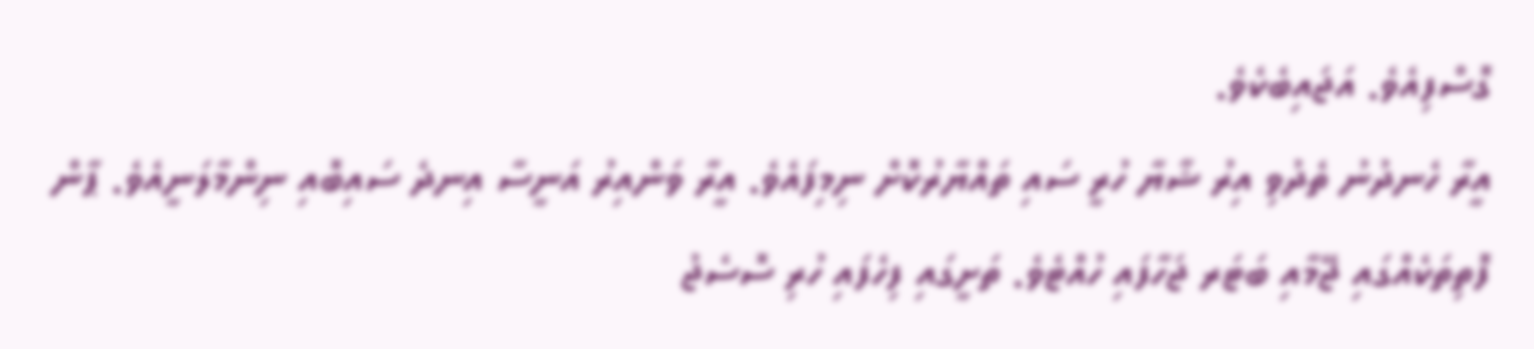ގޮސްފިއެވެ. އަޖައިބެކެވެ.
އީރާ ހެނދުނު ތެދުވި އިރު ޝާޔާ ހުރީ ސައި ތައްޔާރުކޮށް ނިމިފައެވެ. އީރާ ވަންއިރު އަނީސާ އިނދެ ސައިބޮއި ނިންމާލަނީއެވެ. ޕާން ފޮތިތަކެއްގައި ޖޭމާއި ބަޓަރ ޖަހާފައި ހުއްޓެވެ. ތަށީގައި ފިހެފައި ހުރި ސޮސެޖު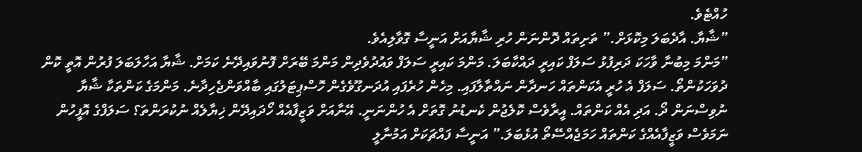ހުއްޓެވެ.
”ޝާޔާ. އާދެބަލަ މިކޮޅަށް.” ތަށިތައް ދޮންނަން ހުރި ޝާޔާއަށް އަނީސާ ގޮވާލިއެވެ.
”މަންމަ މިބުނާ ވާހަކަ ދަރިފުޅު ސަލަފް ކައިރީ ދައްކާބަލަ. މަންމަ ކައިރީ ސަލަފް ވައުދުވެދިން މަންމަ ބޭރަށް ފޮނުވައިދޭނެ ކަމަށް. ޝާޔާ އަހާލަބަލަ ފުރުން އޮތީ ކޮން ދުވަހަކުންތޯ. ސަލަފް އެ ހުރީ އެކަންތައް ހަނދާން ނައްތާލާފައި. މިހެން ހުރެފައި އުދަނގޫވެގެން ހޮސްޕިޓަލުގައި ބާއްވަންޖެހިދާނެ. މަންމަގެ ކަންތަކާ ޝާޔާ ނުވިސްނަން ދޯ. އަދި އެއް ކަންތައް. އީރާވެސް ކޮލެޖުން ކެނޑުނު ގޮތަށް އެ ހުންނަނީ. އޭނާއަށް ވަޒީފާއެއް ހޯދައިދޭން ޚިޔާލެއް ނުކުރަންތަ؟ ސަލަފްގެ އޮފީހުން ނަމަވެސް ވަޒީފާއެއްގެ ކަންތައް ހަމަޖެއްސޭތޯ އުޅެބަލަ.” އަނީސާ ފައްޗަކަށް އަމުނާލީ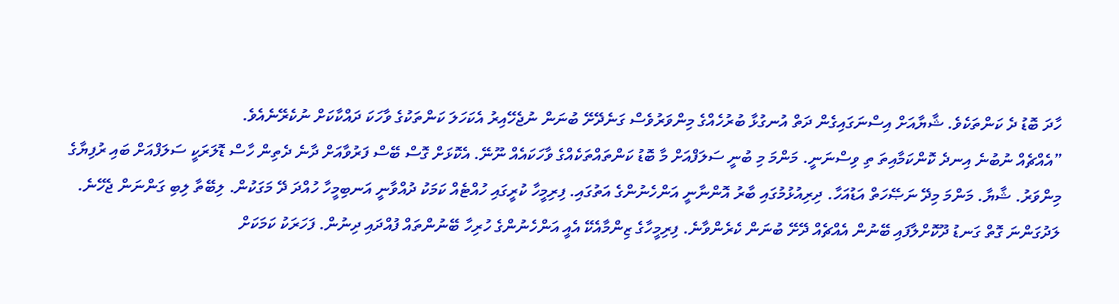ހާދަ ބޮޑު ދެ ކަންތަކެވެ. ޝާޔާއަށް އިސްނަގައިގެން ދަތް އުނގުޅާ ބުރުހެއްގެ މިންވަރުވެސް ގަނެދޭށޭ ބުނަން ނުޖެހޭއިރު އެކަހަލަ ކަންތަކުގެ ވާހަކަ ދައްކާކަށް ނުކެރޭނެއެވެ.
”އެއްޗެއް ނުބުނެ އިނދެ ކޮންކަމާއިތަ ތި ވިސްނަނީ. މަންމަ މި ބުނީ ސަލަފްއަށް މާ ބޮޑު ކަންތައްތަކެއްގެ ވާހަކައެއް ނޫނޭ. އެކޮޅަށް ގޮސް ބޭސް ފަރުވާއަށް ދާނެ ދެތިން ހާސް ޑޮލަރަކީ ސަލަފްއަށް ބައި ރުފިޔާގެ މިންވަރު. ޝާޔާ. މަންމަ މިދޭ ނަޞޭހަތް އަޑުއަހާ. ދިރިއުޅުމުގައި ބާރު އޮންނާނީ އަންހެނުންގެ އަތުގައި. ފިރިމީހާ ކުރީގައި ހުއްޓެއް ކަމަކު ދުއްވާނީ އަނބިމީހާ ހުއްދަ ދޭ މަގަކުން. ލިބޭތާ ލިބި ގަންނަން ޖެހޭނެ. ލަދުގަންނަ ގޮތް ގަނޑު ދޫކޮށްލާފައި ބޭނުން އެއްޗެއް ދޭށޭ ބުނަން ކެރެންވާނެ. ފިރިމީހާގެ ޒިންމާއެކޭ އެއީ އަންހެނުންގެ ހުރިހާ ބޭނުންތައް ފުއްދައި ދިނުން. ފަހަރަކު ކަމަކަށް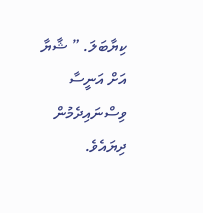ކިޔާބަލަ. ” ޝާޔާ އަށް އަނީސާ ވިސްނައިދެމުން ދިޔައެވެ.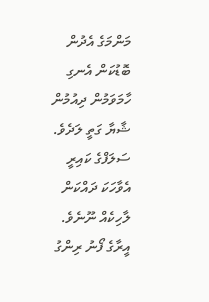މަންމަގެ އެދުން ބޮޑުކަން އެނގި ހާމަވަމުން ދިއުމުން ޝާޔާ ގަތީ ލަދެވެ. ސަލަފްގެ ކައިރީ އެވާހަކަ ދައްކަން ލާހިކެއް ނޫނެވެ.
އީރާގެ ފޯނު ރިންގު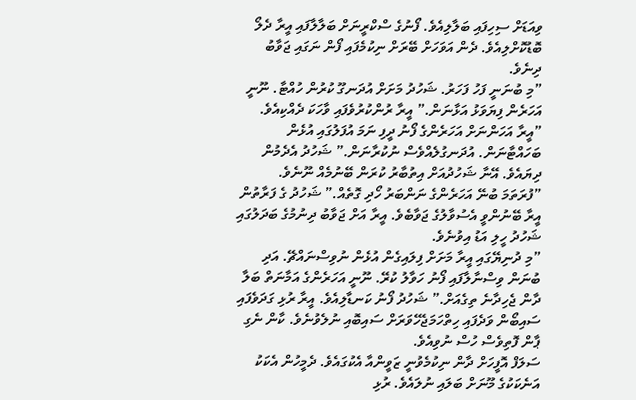ވިއަޑަށް ސިހިފައި ބަލާލިއެވެ. ފޯނުގެ ސްކްރީނަށް ބަލާލާފައި އީރާ ދެލޯ ބޮޑުކޮށްލިއެވެ. ދެން އަވަހަށް ބޭރަށް ނިކުމެފައި ފޯން ނަގައި ޖަވާބު ދިނެވެ.
”މި ބުނަނީ ފަހު ފަހަރު. ޝަހުދު މަށަށް އުދަނގޫ ކުރުން ހުއްޓާ. ނޫނީ އަހަރެން ފިޔަވަޅު އަޅާނަން.” އީރާ ރުންކުރުވެފައި ވާހަކަ ދެއްކިއެވެ.
”އީރާ އަހަންނަށް އަހަރެންގެ ފޯނު ދީފި ނަމަ އުފަލުގައި އުޅެން ބަހައްޓާނަން. އުދަނގުލެއްވެސް ނުކުރާނަން.” ޝަހުދު އެދެމުން ދިޔައެވެ. އޭނާ ޝަހުދުއަށް އިތުބާރު ކުރަން ބޭނުމެއް ނޫނެވެ.
”ފުރަތަމަ ބުނޭ އަހަރެންގެ ނަންބަރު ހޯދި ގޮތެއް.” ޝަހުދު ގެ ފަރާތުން އީރާ ބޭނުންވީ އެސުވާލުގެ ޖަވާބެވެ. އީރާ އަށް ޖަވާބު ދިނުމުގެ ބަދަލުގައި ޝަހުދު ހީލި އަޑު އިވުނެވެ.
”މި ދުނިޔޭގައި އީރާ މަށަށް ފިލައިގެން އުޅެން ނުވިސްނައްޗޭ. އަދި ބުނަން ވިސްނާލާފައި ފޯނު ހަވާލު ކުރޭ. ނޫނީ އަހަރެންގެ އަމާނަތް ބަލާ ދާން ޖެހިދާނެ ތިގެއަށް.” ޝަހުދު ފޯނު ކަނޑާލިއެވެ. އީރާ ރުޅި ގަދަވެފައި ސައިބޯން ވަދެފައި ހިތްހަމަޖެހޭވަރަށް ސައިބޮއި ނުލެވުނެވެ. ކާން ނެގި ޕާން ފޮތިވެސް ހުސް ނުވިއެވެ.
ސަލަފް އޮފީހަށް ދާން ނިކުމެވުނީ ޒަވީންއާ އެކުގައެވެ. ދެމީހުން އެކަކު އަނެކަކުގެ މޫނަށް ބަލައި ނުލައެވެ. ރުޅި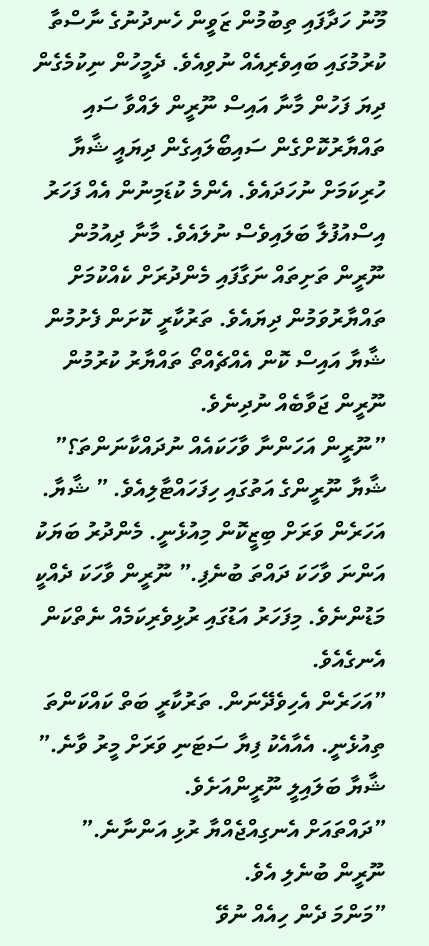މޫނު ހަދާފައި ތިބުމުން ޒަވީން ހެނދުނުގެ ނާސްތާ ކުރުމުގައި ބައިވެރިއެއް ނުވިއެވެ. ދެމީހުން ނިކުމެގެން ދިޔަ ފަހުން މާނާ އައިސް ނޫރީން ލައްވާ ސައި ތައްޔާރުކޮށްގެން ސައިބޯލައިގެން ދިޔައީ ޝާޔާ ހުރިކަމަށް ނުހަދައެވެ. އެންމެ ކުޑަމިނުން އެއް ފަހަރު އިސްއުފުލާ ބަލައިވެސް ނުލައެވެ. މާނާ ދިއުމުން ނޫރީން ތަށިތައް ނަގާފައި މެންދުރަށް ކެއްކުމަށް ތައްޔާރުވަމުން ދިޔައެވެ. ތަރުކާރީ ކޮށަން ފެށުމުން ޝާޔާ އައިސް ކޮން އެއްޗެއްތޯ ތައްޔާރު ކުރުމުން ނޫރީން ޖަވާބެއް ނުދިނެވެ.
”ނޫރީން އަހަންނާ ވާހަކައެއް ނުދައްކާނަންތަ؟” ޝާޔާ ނޫރީންގެ އަތުގައި ހިފަހައްޓާލިއެވެ. ” ޝާޔާ. އަހަރެން ވަރަށް ބިޒީކޮން މިއުޅެނީ. މެންދުރު ބަޔަކު އަންނަ ވާހަކަ ދައްތަ ބުނެފި.” ނޫރީން ވާހަކަ ދެއްކީ މަޑުންނެވެ. މިފަހަރު އަޑުގައި ރުޅިވެރިކަމެއް ނެތްކަން އެނގެއެވެ.
”އަހަރެން އެހިވެދޭނަން. ތަރުކާރީ ބަތް ކައްކަންތަ ތިއުޅެނީ. އެއާއެކު ފިޔާ ސަޓަނި ވަރަށް މީރު ވާނެ.” ޝާޔާ ބަލައިލީ ނޫރީންއަށެވެ.
”ދައްތައަށް އެނގިއްޖެއްޔާ ރުޅި އަންނާނެ.” ނޫރީން ބުނެލި އެވެ.
”މަންމަ ދެން ހިއެއް ނުވޭ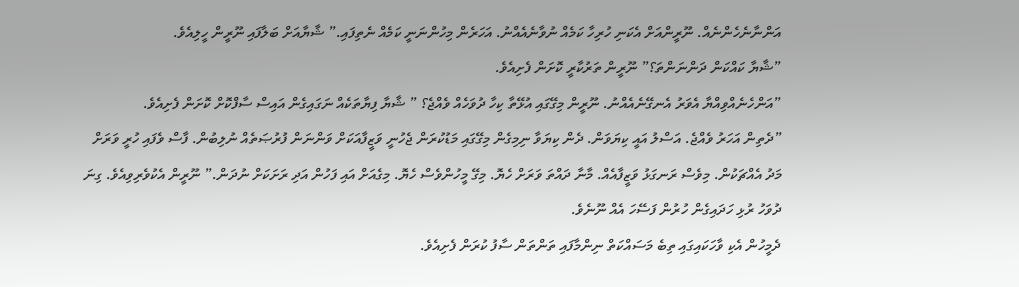އަންނާނެހެންނެއް. ނޫރީންއަށް އެކަނި ހުރިހާ ކަމެއް ނުވާނެއެއްނު. އަހަރެން މިހުންނަނީ ކަމެއް ނެތިފައި.” ޝާޔާއަށް ބަލާފައި ނޫރީން ހީލިއެވެ.
”ޝާޔާ ކައްކަން ދަންނަންތަ؟” ނޫރީން ތަރުކާރީ ކޮށަން ފެށިއެވެ.
”އަންހެނެއްވިއްޔާ އެވަރު އެނގޭނެއެއްނު. ނޫރީން މިގޭގައި އުޅޭތާ ކިހާ ދުވަހެއް ވެއްޖެ؟ ” ޝާޔާ ފިޔާތަކެއް ނަގައިގެން އައިސް ސާފްކޮށް ކޮށަން ފެށިއެވެ.
”ދެތިން އަހަރު ވެއްޖެ. އަސްލު އައީ ކިޔަވަން. ދެން ކިޔަވާ ނިމިގެން މިގޭގައި މަޑުކުރަން ޖެހުނީ ވަޒީފާއަކަށް ވަންނަން ފުރުޞަތެއް ނުލިބުން. ފާސް ވެފައި ހުރީ ވަރަށް މަދު އެއްޗަކުން. މިވެސް ރަނގަޅު ވަޒީފާއެއް. މާނާ ދައްތަ ވަރަށް ހެޔޮ. މިގޭ މީހުންވެސް ހެޔޮ. މިގެއަށް އައި ފަހުން އަދި ރަށަކަށް ނުދަން.” ނޫރީން އެކުވެރިވިއެވެ. ގިނަ ދުވަހު ރުޅި ހަދައިގެން ހުރުން ފަސޭހަ އެއް ނޫނެވެ.
ދެމީހުން އެކި ވާހަކައިގައި ތިބެ މަސައްކަތް ނިންމާފައި ތަންތަން ސާފު ކުރަން ފެށިއެވެ.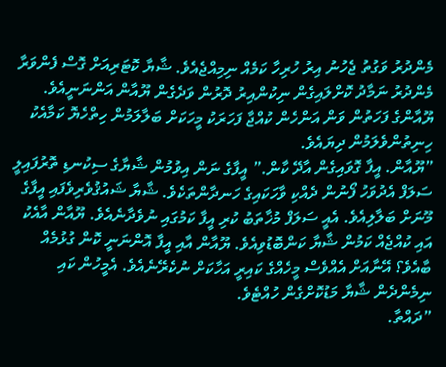މެންދުރު ވަގުތު ޖެހުނު އިރު ހުރިހާ ކަމެއް ނިމިއްޖެއެވެ. ޝާޔާ ކޮޓަރިއަށް ގޮސް ފެންވަރާ މެންދުރު ނަމާދު ކޮށްލައިގެން ނިކުންއިރު ދޮރުން ވަދެގެން ޔޫއާން އަންނަނީއެވެ. ޔޫއާންގެ ފަހަތުން ވަން އަންހެން ކުއްޖާ ފަހަރަކު މީހަކަށް ބަލާލަމުން ހިތްހެޔޮ ކަމާއެކު ހިނިތުންވެލަމުން ދިޔައެވެ.
”ޔޫއާން. އީފާ ގޮވައިގެން އާދޭ ކާން.” އީފާގެ ނަން އިވުމުން ޝާޔާގެ ސިކުނޑި ތޮރުފައިލީ ސަލަފް އެދުވަހު ފޯނުން ދެއްކި ވާހަކައިގެ ހަނދާންތަކެވެ. ޝާޔާ ޝައުޤުވެރިވެފައި އީފާގެ މޫނަށް ބަލާލިއެވެ. އެއީ ސަލަފް މުޚާތަބު ކުރި އީފާ ކަމުގައި ނުވެދާނެއެވެ. ޔޫއާން އާއެކު އައި ކުއްޖެއް ކަމުން ޝާޔާ ކަންބޮޑުވިއެވެ. ޔޫއާން އާއި އީފާ އޮންނަނީ ކޮން ގުޅުމެއް ބާއެވެ؟ އޭނާއަށް އެއްވެސް މީހެއްގެ ކައިރީ އަހާކަށް ނުކެރޭނެއެވެ. އެމީހުން ކައި ނިމެންދެން ޝާޔާ މަޑުކޮށްގެން ހުއްޓެވެ.
”ދައްތާ.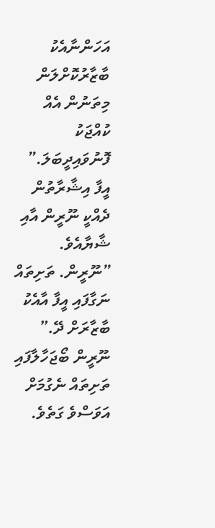އަހަންނާއެކު ބާޒާރުކޮށްލަން މިތަނުން އެއް ކުއްޖަކު ފޮނުވައިދީބަލަ.” އީފާ އިޝާރާތުން ދެއްކީ ނޫރީން އާއި ޝާޔާއެވެ.
”ނޫރީން. ތަށިތައް ނަގާފައި އީފާ އާއެކު ބާޒާރަށް ދޭ.” ނޫރީން ބޯޖަހާލާފައި ތަށިތައް ނެގުމަށް އަވަސްވެ ގަތެވެ.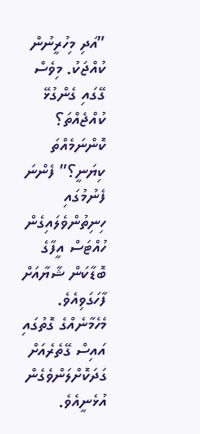”އަދި މިހުރީނުން ކުއްޖަކު. މިވެސް ގޭގައި ގެންގުޅޭ ކުއްޖެއްތަ؟ ކޮންނަމެއްތަ ކިޔަނީ؟” ފެންނަ ފެނުމުގައި ހިނިތުންވެލައިގެން ހުއްޓަސް އީފާގެ ބޮޑާކަން ޝާޔާއަށް ފާހަގަވިއެވެ. މެހެމާނެއްގެ ގޮތުގައި އައިސް ގޭތެރެއަށް ގަދަކޮށްލަންވެގެން އުޅެނީއެވެ.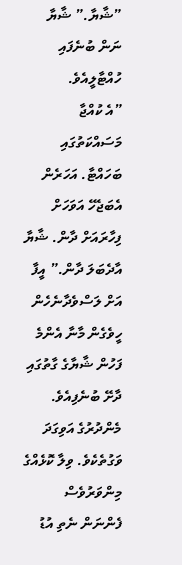”ޝާޔާ.” ޝާޔާ ނަން ބުނެފައި ހުއްޓާލީއެވެ.
”އެ ކުއްޖާ މަސައްކަތުގައި ބަހައްޓާ. އަހަރެން އެބަޖެހޭ އަވަހަށް ފިހާރައަށް ދާން. ޝާޔާ އާދެބަލަ ދާން.” އީފާ އަށް ލަސްވެދާނެހެން ހީވެގެން މާނާ އެންމެ ފަހުން ޝާޔާގެ ގާތުގައި ދާށޭ ބުނެފިއެވެ.
މެންދުރުގެ އަވިގަދަ ވަގުތެކެވެ. ވިލާ ކޮޅެއްގެ މިންވަރުވެސް ފެންނަން ނެތި އުޑު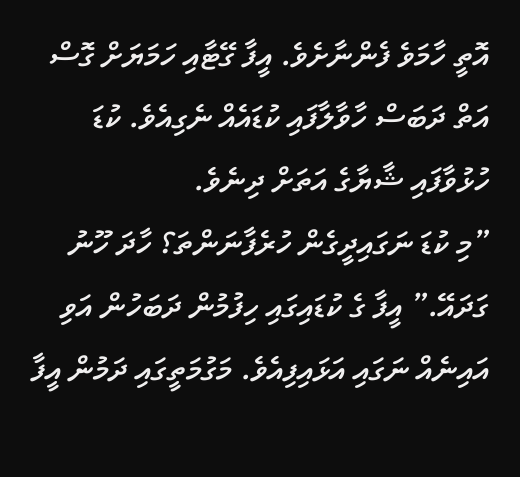އޮތީ ހާމަވެ ފެންނާށެވެ. އީފާ ގޭޓާއި ހަމަޔަށް ގޮސް އަތް ދަބަސް ހާވާލާފައި ކުޑައެއް ނެގިއެވެ. ކުޑަ ހުޅުވާފައި ޝާޔާގެ އަތަށް ދިނެވެ.
”މި ކުޑަ ނަގައިދީގެން ހުރެފާނަންތަ؟ ހާދަ ހޫނު ގަދައޭ.” އީފާ ގެ ކުޑައިގައި ހިފުމުން ދަބަހުން އަވި އައިނެއް ނަގައި އަޅައިފިއެވެ. މަގުމަތީގައި ދަމުން އީފާ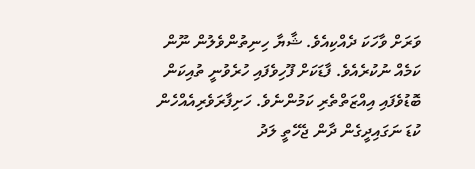ވަރަށް ވާހަކަ ދެއްކިއެވެ. ޝާޔާ ހިނިތުންވެލުން ނޫން ކަމެއް ނުކުރެއެވެ. ފާޑަކަށް ފޫހިވެފައި ހުރެވުނީ ތުއިކަން ބޮޑުވެފައި އިއްޒަތްތެރި ކަމުންނެވެ. ހަށިފާރަވެރިއެއްހެން ކުޑަ ނަގައިދީގެން ދާން ޖެހޭތީ ލަދު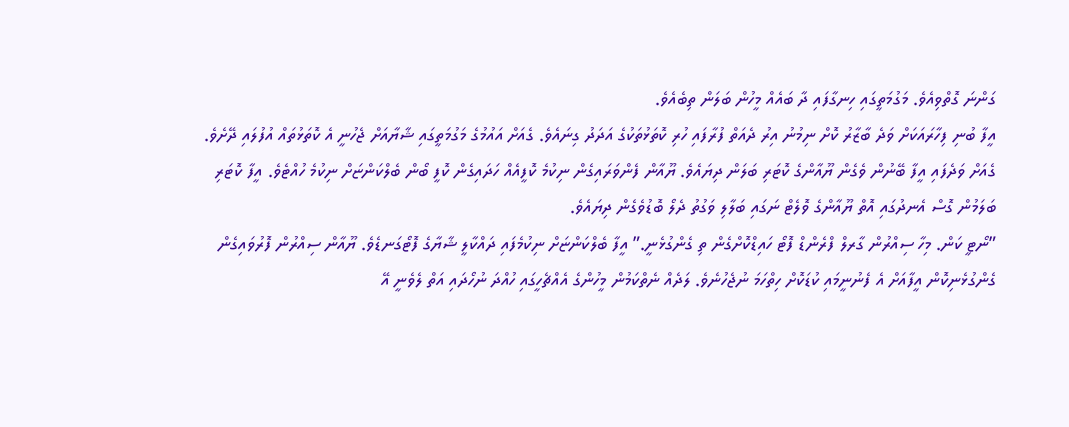ގަންނަ ގޮތްވިއެވެ. މަގުމަތީގައި ހިނގާފައި ދާ ބައެއް މީހުން ބަލަން ތިބެއެވެ.
އީފާ ބުނި ފިހާރައަކަށް ވަދެ ބާޒާރު ކޮށް ނިމުނު އިރު ދެއަތް ފުރާފައި ހުރި ކޮތަޅުތަކުގެ އަދަދު ގިނައެވެ. ގެއަށް އައުމުގެ މަގުމަތީގައި ޝާޔާއަށް ޖެހުނީ އެ ކޮތަޅުތައް އުފުލައި ދޭށެވެ. ގެއަށް ވަދެފައި އީފާ ބޭނުން ވެގެން ޔޫއާންގެ ކޮޓަރި ބަލަން ދިޔައެވެ. ޔޫއާން ފެންވަރައިގެން ނިކުމެ ކޮފީއެއް ހަދައިގެން ކޮފީ ބޯން ބެލްކަންޏަށް ނިކުމެ ހުއްޓެވެ. އީފާ ކޮޓަރި ބަލަމުން ގޮސް އެނދުގައި އޮތް ޔޫއާންގެ ވޮލެޓް ނަގައި ބަލާލި ވަގުތު ދެލޯ ބޮޑުވެގެން ދިޔައެވެ.
”ނޯޓީ ކަން. މިހާ ސިއްރުން ގާރލް ފްރެންޑް ފޮޓޯ ހައިޑްކޮށްގެން ތި ގެންގުޅެނީ.” އީފާ ބެލްކަންޏަށް ނިކުމެފައި ދައްކާލީ ޝާޔާގެ ފޮޓޯގަނޑެވެ. ޔޫއާން ސިއްރުން ފޮރުވައިގެން ގެންގުޅެނިކޮން އީފާއަށް އެ ފެނުނީމައި ކުޑަކޮށް ހިތްހަމަ ނުޖެހުނެވެ. ލަދެއް ނެތްކަމުން މީހުންގެ އެއްޗެހީގައި ހުއްދަ ނުހޯދައި އަތް ލެވެނީ އޭ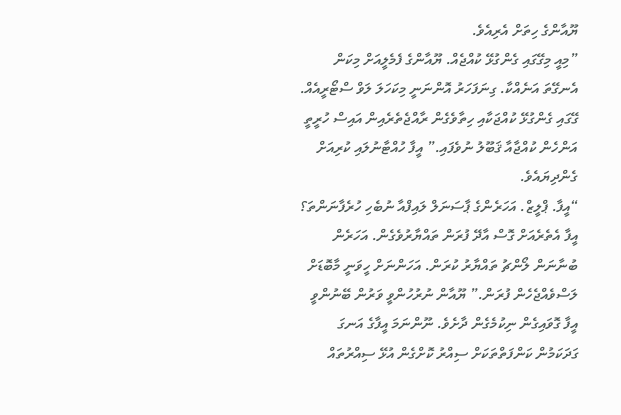ޔޫއާންގެ ހިތަށް އެރިއެވެ.
”މިއީ މިގޭގައި ގެންގުޅޭ ކުއްޖެއް. ޔޫއާންގެ ފެމެލީއަށް މިކަން އެނގޭތަ އަނެއްކާ. ގިނަފަހަރު އޮންނަނީ މިކަހަލަ ލަވް ސްޓޯރީއެއް. ގޭގައި ގެންގުޅޭ ކުއްޖަކާއި ހިތާވެގެން ރާއްޖެތެރެއިން އައިސް ހުރީތީ އަންހެން ކުއްޖާއާ ޤަބޫލު ނުވެފައި.” އީފާ ހުއްޓާނުލައި ކުރިއަށް ގެންދިޔައެވެ.
“އީފާ. ޕްލީޒް. އަހަރެންގެ ޕާސަނަލް ލައިފްއާ ނުބެހި ހުރެފާނަންތަ؟ އީފާ އެތެރެއަށް ގޮސް އާދޭ ފުރަން ތައްޔާރުވެގެން. އަހަރެން ބުނާނަން ލޯންޗު ތައްޔާރު ކުރަން. އަހަންނަށް ހީވަނީ މާބޮޑަށް ލަސްވެއްޖެހެން ފުރަން.” ޔޫއާން ނުރުހުންވީ ވަރުން ބޭނުންވީ އީފާ ގޮވައިގެން ނިކުމެގެން ދާށެވެ. ނޫންނަމަ އީފާގެ އަނގަ ގަދަކަމުން ކަންފަތްތަކަށް ސިއްރު ކޮށްގެން އުޅޭ ސިއްރުތައް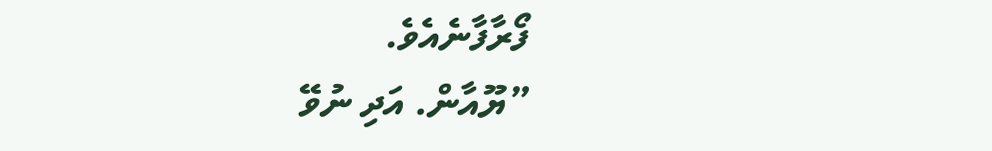ފޯރާފާނެއެވެ.
”ޔޫއާން. އަދި ނުވޭ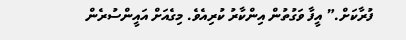ފުރާކަށް.” އީފާ ވަގުތުން އިންކާރު ކުރިއެވެ. މިގެއަށް އައީންސުރެން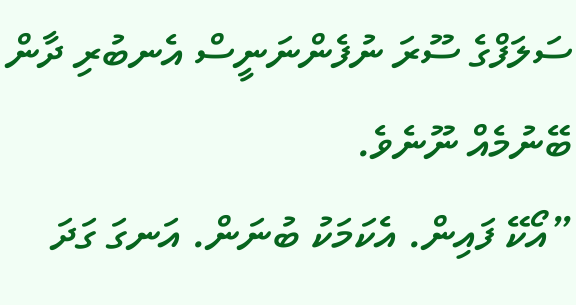ސަލަފްގެ ސޫރަ ނުފެންނަނީސް އެނބުރި ދާން ބޭނުމެއް ނޫނެވެ.
”އޯކޭ ފައިން. އެކަމަކު ބުނަން. އަނގަ ގަދަ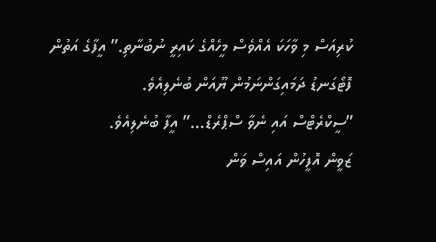ކުރިއަސް މި ވާހަކަ އެއްވެސް މީހެއްގެ ކައިރީ ނުބުނާތި.” އީފާގެ އަތުން ފޮޓޯގަނޑު ދަމައިގަންނަމުން ޔޫއަން ބުނެލިއެވެ.
”ސީކްރެޓްސް އައި ނެވާ ސްޕްރެޑް…” އީފާ ބުނެލިއެވެ.
ޒަވީން އޮފީހުން އައިސް ވަން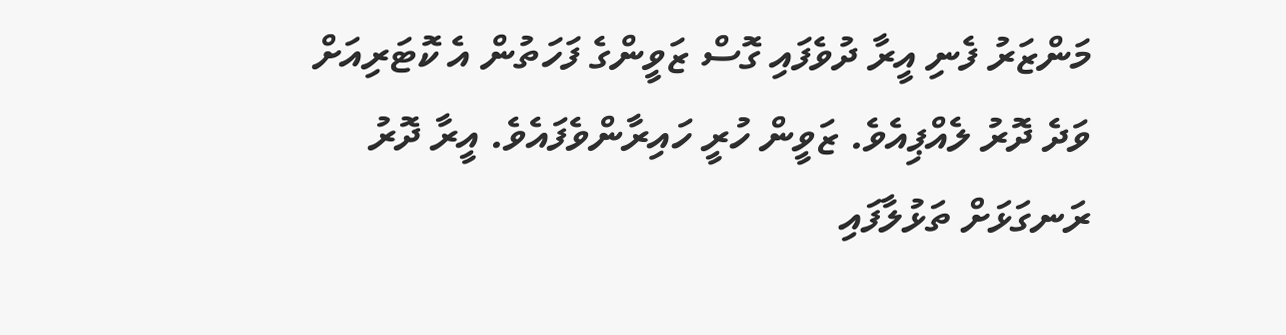މަންޒަރު ފެނި އީރާ ދުވެފައި ގޮސް ޒަވީންގެ ފަހަތުން އެ ކޮޓަރިއަށް ވަދެ ދޮރު ލެއްޕިއެވެ. ޒަވީން ހުރީ ހައިރާންވެފައެވެ. އީރާ ދޮރު ރަނގަޅަށް ތަޅުލާފައި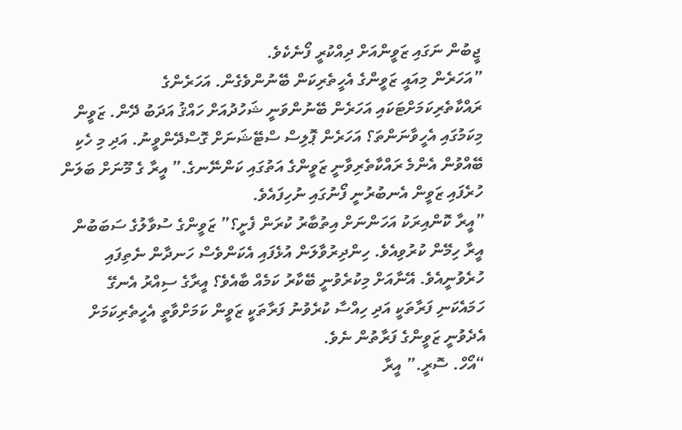ޖީބުން ނަގައި ޒަވީންއަށް ދިއްކުރީ ފޯނެކެވެ.
”އަހަރެން މިއައީ ޒަވީންގެ އެހީތެރިކަން ބޭނުންވެގެން. އަހަރެންގެ ރައްކާތެރިކަމަށްޓަކައި އަހަރެން ބޭނުންވަނީ ޝަހުދުއަށް ހައްޤު އަދަބު ދޭން. ޒަވީން މިކަމުގައި އެހީވާނަންތަ؟ އަހަރެން ޕޮލިސް ސްޓޭޝަނަށް ގޮސްދޭންވީނު. އަދި މި ހެކި ބޭއްވުން އެންމެ ރައްކާތެރިވާނީ ޒަވީންގެ އަތުގައި ކަންނޭނގެ.” އީރާ ގެ މޫނަށް ބަލަން ހުރެފައި ޒަވީން އެނބުރުނީ ފޯނުގައި ނުހިފައެވެ.
”އީރާ ކޮންއިރަކު އަހަންނަށް އިތުބާރު ކުރަން ފެށީ؟” ޒަވީންގެ ސުވާލުގެ ސަބަބުން އީރާ ހިމޭން ކުރުވިއެވެ. ހިންދިރުވާލަން އުޅެފައި އެކަންވެސް ހަނދާން ނެތިފައި ހުރެވުނީއެވެ. އޭނާއަށް މިކުރެވުނީ ބޭކާރު ކަމެއް ބާއެވެ؟ އީރާގެ ސިއްރު އެނގޭ ހަމައެކަނި ފަރާތަކީ އަދި ހިއްސާ ކުރެވުނު ފަރާތަކީ ޒަވީން ކަމަށްވާތީ އެހީތެރިކަމަށް އެދެވުނީ ޒަވީންގެ ފަރާތުން ނެވެ.
“އޯހް. ސޮރީ.” އީރާ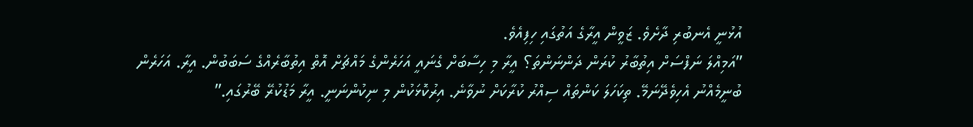އުޅުނީ އެނބުރި ދާށެވެ. ޒަވީން އީރާގެ އަތުގައި ހިފިއެވެ.
”އަމިއްލަ ނަފްސަށް އިތުބާރު ކުރަން ދަންނަންތަ؟ އީރާ މި ހިސާބަށް ގެނައީ އަހަރެންގެ މައްޗަށް އޮތް އިތުބާރެއްގެ ސަބަބުން. އީރާ. އަހަރެން ބުނީމެއްނު އެހިވެދޭނަމޭ. ތިކަހަލަ ކަންތައް ސިއްރު ކުރާކަށް ނުވާނެ. އިރުކޮޅަކުން މި ނިކުންނަނީ. އީރާ މަޑުކުރޭ ބޭރުގައި.”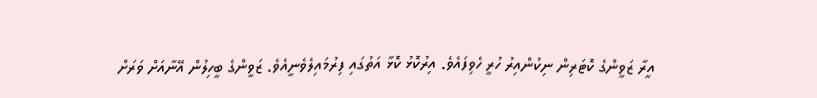އީރާ ޒަވީންގެ ކޮޓަރިން ނިކުންއިރު ހުރީ ހެވިފައެވެ. އިރުކޮޅު ކޮޅާ އަތުގައި ފިރުމައިލެވެނީއެވެ. ޒަވީންގެ ބީހިލުން އޭނާއަށް ވަރަށް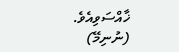ޚާއްސަވިއެވެ.
(ނުނިމޭ)